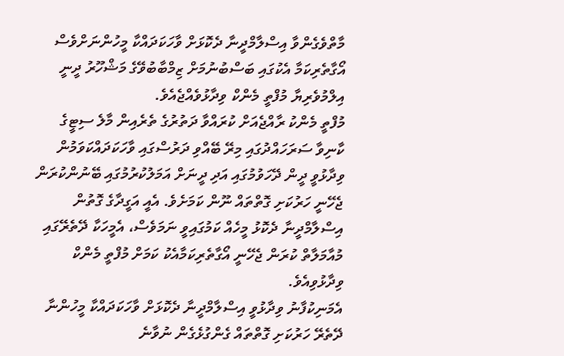މާތްވެގެންވާ އިސްލާމްދީނާ ދެކޮޅަށް ވާހަކަދައްކާ މީހުންނަށްވެސް އޯގާތެރިކަމާ އެކުގައި ބަސްބުނުމަށް ޒިމްބާބުވޭގެ މަޝްހޫރު ދީނީ އިލްމުވެރިޔާ މުފްތީ މެންކް ވިދާޅުވެއްޖެއެވެ.
މުފްތީ މެންކު ރާއްޖެއަށް ކުރައްވާ ދަތުރުގެ ތެރެއިން މާލެ ސިޓީގެ ކާނިވާ ސަރަހައްދުގައި މިރޭ ބޭއްވި ދަރުސްގައި ވާހަކަދައްކަވަމުން ވިދާޅުވީ ދީން ދޭހަވުމުގައި އަދި ދީނަށް އަމަލުކުރުމުގައި ބޭނުންކުރަން ޖެހޭނީ ހަރުކަށި ގޮތްތައް ނޫން ކަމަށެވެ. އެއީ އަގީދާގެ ގޮތުން އިސްލާމްދީނާ ދެކޮޅު މީހެއް ކަމުގައިވީ ނަމަވެސް، އެމީހަކާ ދޭތެރޭގައި މުއާމަލާތް ކުރަން ޖެހޭނީ އޯގާތެރިކަމާއެކު ކަމަށް މުފްތީ މެންކް ވިދާޅުވިއެވެ.
އެމަނިކުފާނު ވިދާޅުވީ އިސްލާމްދީނާ ދެކޮޅަށް ވާހަކަދައްކާ މީހުންނާ ދޭތެރޭ ހަރުކަށި ގޮތްތައް ގެންގުޅެގެން ނުވާނެ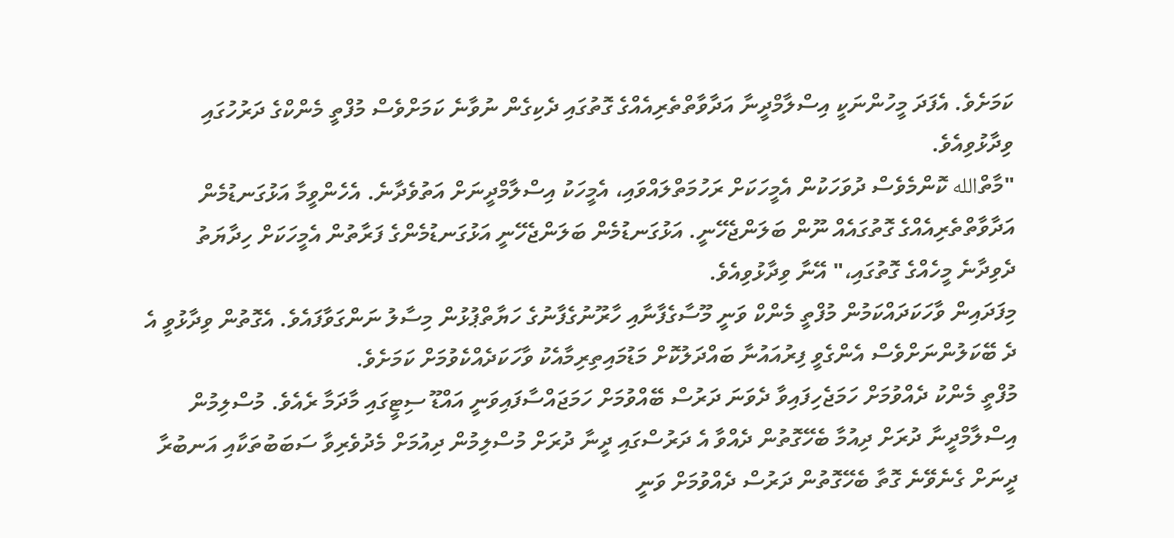ކަމަށެވެ. އެފަދަ މީހުންނަކީ އިސްލާމްދީނާ އަދާވާތްތެރިއެއްގެ ގޮތުގައި ދެކިގެން ނުވާނެ ކަމަށްވެސް މުފްތީ މެންކްގެ ދަރުހުގައި ވިދާޅުވިއެވެ.
"މާތްالله ކޮންމެވެސް ދުވަހަކުން އެމީހަކަށް ރަހުމަތްލައްވައި، އެމީހަކު އިސްލާމްދީނަށް އަތުވެދާނެ. އެހެންވީމާ އަޅުގަނޑުމެން އަދާވާތްތެރިއެއްގެ ގޮތުގައެއް ނޫން ބަލަންޖެހޭނީ. އަޅުގަނޑުމެން ބަލަންޖެހޭނީ އަޅުގަނޑުމެންގެ ފަރާތުން އެމީހަކަށް ހިދާޔަތު ދެވިދާނެ މީހެއްގެ ގޮތުގައި،" އޭނާ ވިދާޅުވިއެވެ.
މިފަދައިން ވާހަކަދައްކަމުން މުފްތީ މެންކް ވަނީ މޫސާގެފާނާއި ހާރޫނުގެފާނުގެ ހަޔާތްޕުޅުން މިސާލު ނަންގަވާފައެވެ. އެގޮތުން ވިދާޅުވީ އެ ދެ ބޭކަލުންނަށްވެސް އެންގެވީ ފިރުއައުނާ ބައްދަލުކޮށް މަޑުމައިތިރިމާއެކު ވާހަކަދެއްކެވުމަށް ކަމަށެވެ.
މުފްތީ މެންކު ދެއްވުމަށް ހަމަޖެހިފައިވާ ދެވަނަ ދަރުސް ބޭއްވުމަށް ހަމަޖައްސާފައިވަނީ އައްޑޫ ސިޓީގައި މާދަމާ ރެއެވެ. މުސްލިމުން އިސްލާމްދީނާ ދުރަށް ދިއުމާ ބެހޭގޮތުން ދެއްވާ އެ ދަރުސްގައި ދީނާ ދުރަށް މުސްލިމުން ދިއުމަށް މެދުވެރިވާ ސަބަބުތަކާއި އަނބުރާ ދީނަށް ގެނެވޭނެ ގޮތާ ބެހޭގޮތުން ދަރުސް ދެއްވުމަށް ވަނީ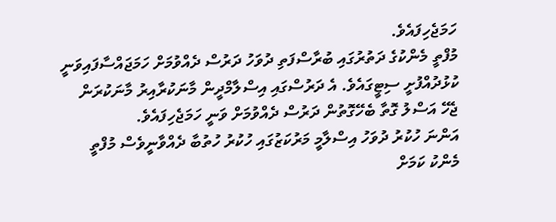ހަމަޖެހިފައެވެ.
މުފްތީ މެންކުގެ ދަތުރުގައި ބުރާސްފަތި ދުވަހު ދަރުސް ދެއްވުމަށް ހަމަޖައްސާފައިވަނީ ކުޅުދުއްފުށީ ސިޓީގައެވެ. އެ ދަރުސްގައި އިސްލާމްދީން މާނަކުރާއިރު މާނަކުރަން ޖެހޭ އަސްލު ގޮތާ ބެހޭގޮތުން ދަރުސް ދެއްވުމަށް ވަނީ ހަމަޖެހިފައެވެ.
އަންނަ ހުކުރު ދުވަހު އިސްލާމީ މަރުކަޒުގައި ހުކުރު ހުތުބާ ދެއްވާނީވެސް މުފްތީ މެންކު ކަމަށް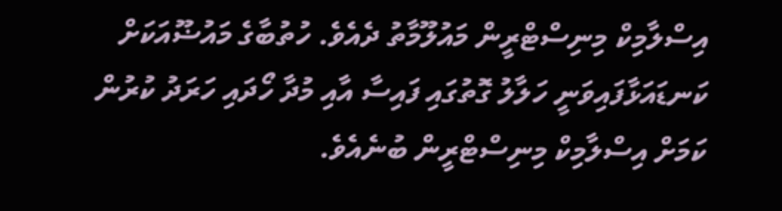އިސްލާމިކް މިނިސްޓްރީން މައުލޫމާތު ދެއެވެ. ހުތުބާގެ މައުޟޫއަކަށް ކަނޑައަޅާފައިވަނީ ހަލާލު ގޮތުގައި ފައިސާ އާއި މުދާ ހޯދައި ހަރަދު ކުރުން ކަމަށް އިސްލާމިކް މިނިސްޓްރީން ބުނެއެވެ.